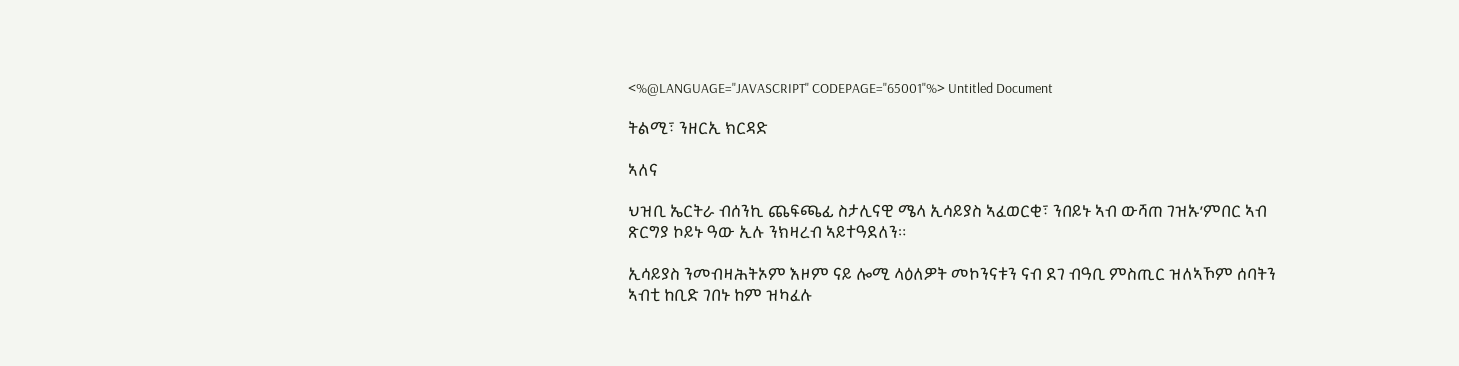<%@LANGUAGE="JAVASCRIPT" CODEPAGE="65001"%> Untitled Document

ትልሚ፣ ንዘርኢ ክርዳድ

ኣለና

ህዝቢ ኤርትራ ብሰንኪ ጨፍጫፊ ስታሊናዊ ሜላ ኢሳይያስ ኣፈወርቂ፣ ንበይኑ ኣብ ውሻጠ ገዝኡ’ምበር ኣብ ጽርግያ ኮይኑ ዓው ኢሉ ንክዛረብ ኣይተዓደለን።

ኢሳይያስ ንመብዛሕትኦም እዞም ናይ ሎሚ ላዕለዎት መኮንናቱን ናብ ደገ ብዓቢ ምስጢር ዝለኣኾም ሰባትን ኣብቲ ከቢድ ገበኑ ከም ዝካፈሉ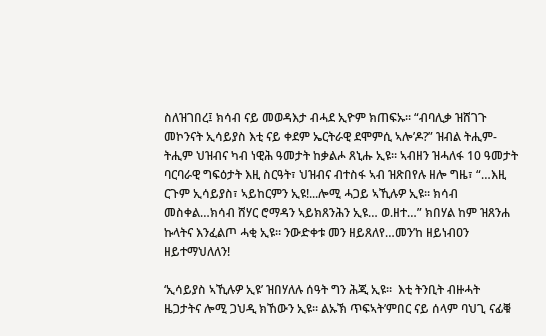ስለዝገበረ፤ ክሳብ ናይ መወዳእታ ብሓደ ኢዮም ክጠፍኡ። “ብባሊቃ ዝሸገጉ መኮንናት ኢሳይያስ እቲ ናይ ቀደም ኤርትራዊ ደሞምሲ ኣሎ’ዶ?” ዝብል ትሒም-ትሒም ህዝብና ካብ ነዊሕ ዓመታት ከቃልሖ ጸኒሑ ኢዩ። ኣብዘን ዝሓለፋ 10 ዓመታት ባርባራዊ ግፍዕታት እዚ ስርዓት፣ ህዝብና ብተስፋ ኣብ ዝጽበየሉ ዘሎ ግዜ፣ “…እዚ ርጉም ኢሳይያስ፣ ኣይከርምን ኢዩ!...ሎሚ ሓጋይ ኣኺሉዎ ኢዩ። ክሳብ መስቀል…ክሳብ ሸሃር ሮማዳን ኣይክጸንሕን ኢዩ… ወ.ዘተ…” ክበሃል ከም ዝጸንሐ ኩላትና እንፈልጦ ሓቂ ኢዩ። ንውድቀቱ መን ዘይጸለየ…መን’ከ ዘይነብዐን ዘይተማህለለን!

‘ኢሳይያስ ኣኺሉዎ ኢዩ’ ዝበሃለሉ ሰዓት ግን ሕጂ ኢዩ።  እቲ ትንቢት ብዙሓት ዜጋታትና ሎሚ ጋህዲ ክኸውን ኢዩ። ልኡኽ ጥፍኣት’ምበር ናይ ሰላም ባህጊ ናፊቑ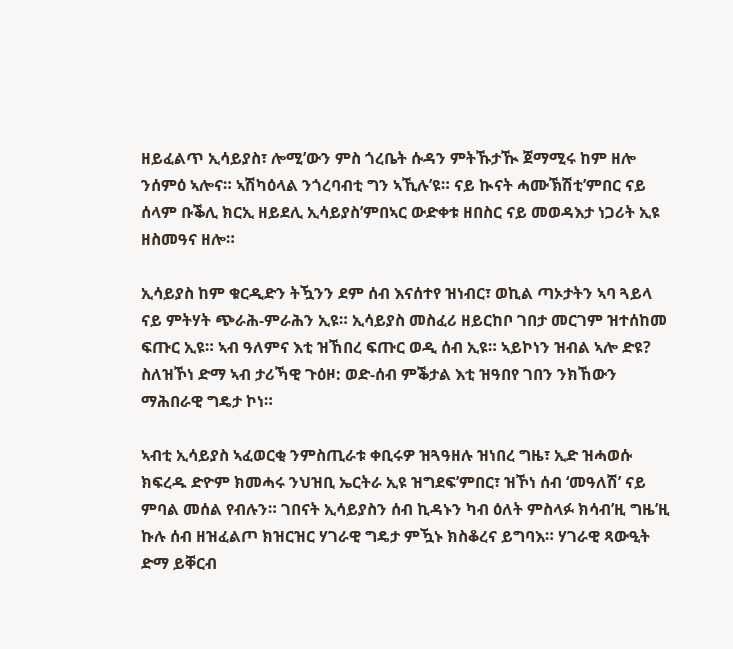ዘይፈልጥ ኢሳይያስ፣ ሎሚ’ውን ምስ ጎረቤት ሱዳን ምትኹታዂ ጀማሚሩ ከም ዘሎ ንሰምዕ ኣሎና። ኣሽካዕላል ንጎረባብቲ ግን ኣኺሉ’ዩ። ናይ ኲናት ሓሙኽሽቲ’ምበር ናይ ሰላም ቡቕሊ ክርኢ ዘይደሊ ኢሳይያስ’ምበኣር ውድቀቱ ዘበስር ናይ መወዳእታ ነጋሪት ኢዩ ዘስመዓና ዘሎ።

ኢሳይያስ ከም ቁርዲድን ትዃንን ደም ሰብ እናሰተየ ዝነብር፣ ወኪል ጣኦታትን ኣባ ጓይላ ናይ ምትሃት ጭራሕ-ምራሕን ኢዩ። ኢሳይያስ መስፈሪ ዘይርከቦ ገበታ መርገም ዝተሰከመ ፍጡር ኢዩ። ኣብ ዓለምና እቲ ዝኸበረ ፍጡር ወዲ ሰብ ኢዩ። ኣይኮነን ዝብል ኣሎ ድዩ? ስለዝኾነ ድማ ኣብ ታሪኻዊ ጉዕዞ: ወድ-ሰብ ምቕታል እቲ ዝዓበየ ገበን ንክኸውን ማሕበራዊ ግዴታ ኮነ።

ኣብቲ ኢሳይያስ ኣፈወርቂ ንምስጢራቱ ቀቢሩዎ ዝጓዓዘሉ ዝነበረ ግዜ፣ ኢድ ዝሓወሱ ክፍረዱ ድዮም ክመሓሩ ንህዝቢ ኤርትራ ኢዩ ዝግደፍ’ምበር፣ ዝኾነ ሰብ ‘መዓለሽ’ ናይ ምባል መሰል የብሉን። ገበናት ኢሳይያስን ሰብ ኪዳኑን ካብ ዕለት ምስላፉ ክሳብ’ዚ ግዜ’ዚ ኩሉ ሰብ ዘዝፈልጦ ክዝርዝር ሃገራዊ ግዴታ ምዃኑ ክስቆረና ይግባእ። ሃገራዊ ጻውዒት ድማ ይቐርብ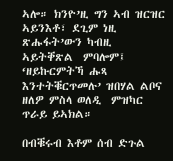ኣሎ። ክንዮ’ዚ ግን ኣብ ዝርዝር ኣይንእቶ፣ ደጊም ነዚ ጽሑፋት’ውን ካብዚ ኣይትቐጽል  ምባሎም፤ ‘ዘይኩርምትኻ ሑጻ እንተትቑርጥመሉ’ ዝበሃል ልቦና ዘለዎ ምስላ ወለዲ  ምዝካር ጥራይ ይኣክል።

በብቑሩብ እቶም ሰብ ድጉል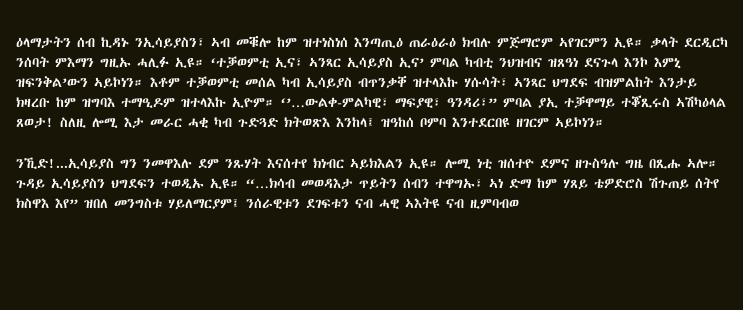ዕላማታትን ሰብ ኪዳኑ ንኢሳይያስን፣ ኣብ መቑሎ ከም ዝተነስነሰ እንጣጢዕ ጠራዕራዕ ክብሉ ምጅማሮም ኣየገርምን ኢዩ። ቃላት ደርዲርካ ንሰባት ምእማን ግዚኡ ሓሊፉ ኢዩ። ‘ተቓወምቲ ኢና፣ ኣንጻር ኢሳይያስ ኢና’ ምባል ካብቲ ንህዝብና ዝጸዓነ ደናጉላ እንኮ እምኒ ዝፍንቅል’ውን ኣይኮነን። እቶም ተቓወምቲ መሰል ካብ ኢሳይያስ ብጥንቃቐ ዝተላእኩ ሃሱሳት፣ ኣንጻር ህግደፍ ብዝምልከት እንታይ ክዛረቡ ከም ዝግባእ ተማዒዶም ዝተላእኩ ኢዮም። ‘’…ውልቀ-ምልካዊ፣ ማፍያዊ፣ ዓንዳሪ፣” ምባል ያኢ ተቓዋማይ ተቖጺሩስ ኣሽካዕላል ጸወታ! ስለዚ ሎሚ እታ መራር ሓቂ ካብ ጉድጓድ ክትወጽእ እንከላ፤ ዝዓከሰ ቦምባ እንተደርበዩ ዘገርም ኣይኮነን።

ንኺድ!...ኢሳይያስ ግን ንመዋእሉ ደም ንጹሃት እናሰተየ ክነብር ኣይክእልን ኢዩ። ሎሚ ነቲ ዝሰተዮ ደምና ዘጉስዓሉ ግዜ በጺሑ ኣሎ። ጉዳይ ኢሳይያስን ህግደፍን ተወዲኡ ኢዩ። “…ክሳብ መወዳእታ ጥይትን ሰብን ተዋግኡ፣ ኣነ ድማ ከም ሃጸይ ቴዎድሮስ ሽጉጠይ ሰትየ ክስዋእ እየ” ዝበለ መንግስቱ ሃይለማርያም፤ ንሰራዊቱን ደገፍቱን ናብ ሓዊ ኣእትዩ ናብ ዚምባብወ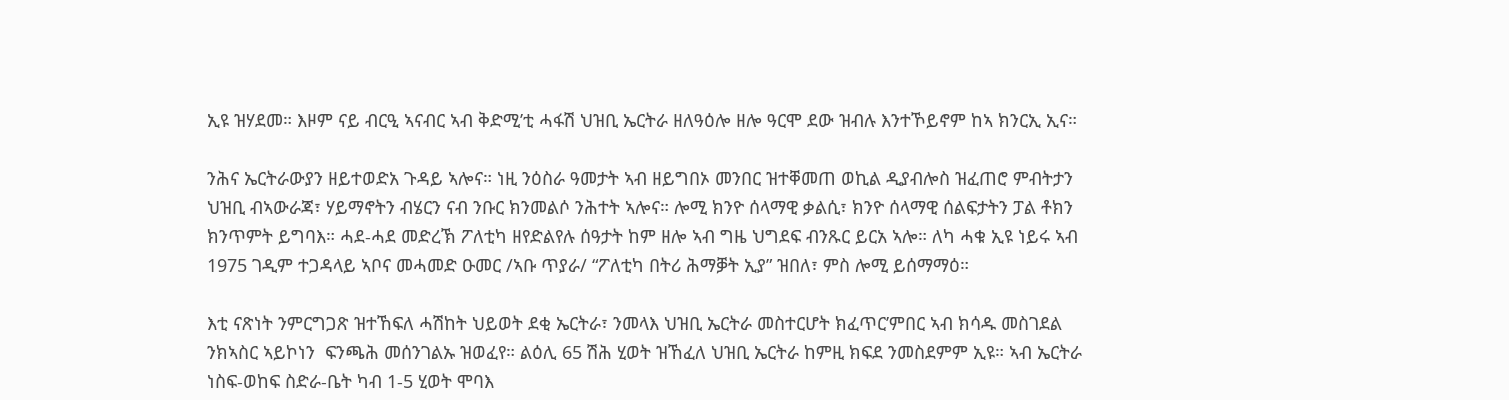ኢዩ ዝሃደመ። እዞም ናይ ብርዒ ኣናብር ኣብ ቅድሚ’ቲ ሓፋሽ ህዝቢ ኤርትራ ዘለዓዕሎ ዘሎ ዓርሞ ደው ዝብሉ እንተኾይኖም ከኣ ክንርኢ ኢና።

ንሕና ኤርትራውያን ዘይተወድአ ጉዳይ ኣሎና። ነዚ ንዕስራ ዓመታት ኣብ ዘይግበኦ መንበር ዝተቐመጠ ወኪል ዲያብሎስ ዝፈጠሮ ምብትታን ህዝቢ ብኣውራጃ፣ ሃይማኖትን ብሄርን ናብ ንቡር ክንመልሶ ንሕተት ኣሎና። ሎሚ ክንዮ ሰላማዊ ቃልሲ፣ ክንዮ ሰላማዊ ሰልፍታትን ፓል ቶክን ክንጥምት ይግባእ። ሓደ-ሓደ መድረኽ ፖለቲካ ዘየድልየሉ ሰዓታት ከም ዘሎ ኣብ ግዜ ህግደፍ ብንጹር ይርአ ኣሎ። ለካ ሓቁ ኢዩ ነይሩ ኣብ 1975 ገዲም ተጋዳላይ ኣቦና መሓመድ ዑመር /ኣቡ ጥያራ/ “ፖለቲካ በትሪ ሕማቓት ኢያ” ዝበለ፣ ምስ ሎሚ ይሰማማዕ።

እቲ ናጽነት ንምርግጋጽ ዝተኸፍለ ሓሽከት ህይወት ደቂ ኤርትራ፣ ንመላእ ህዝቢ ኤርትራ መስተርሆት ክፈጥር’ምበር ኣብ ክሳዱ መስገደል ንክኣስር ኣይኮነን  ፍንጫሕ መሰንገልኡ ዝወፈየ። ልዕሊ 65 ሽሕ ሂወት ዝኸፈለ ህዝቢ ኤርትራ ከምዚ ክፍደ ንመስደምም ኢዩ። ኣብ ኤርትራ ነስፍ-ወከፍ ስድራ-ቤት ካብ 1-5 ሂወት ሞባእ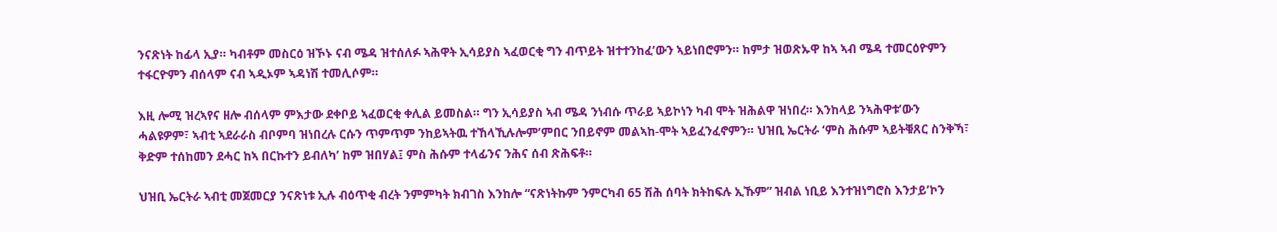ንናጽነት ከፊላ ኢያ። ካብቶም መስርዕ ዝኾኑ ናብ ሜዳ ዝተሰለፉ ኣሕዋት ኢሳይያስ ኣፈወርቂ ግን ብጥይት ዝተተንከፈ’ውን ኣይነበሮምን። ከምታ ዝወጽኡዋ ከኣ ኣብ ሜዳ ተመርዕዮምን ተፋርዮምን ብሰላም ናብ ኣዲኦም ኣዳነሽ ተመሊሶም።

እዚ ሎሚ ዝረኣየና ዘሎ ብሰላም ምእታው ደቀቦይ ኣፈወርቂ ቀሊል ይመስል። ግን ኢሳይያስ ኣብ ሜዳ ንነብሱ ጥራይ ኣይኮነን ካብ ሞት ዝሕልዋ ዝነበረ። እንከላይ ንኣሕዋቱ’ውን ሓልዩዎም፣ ኣብቲ ኣደራራስ ብቦምባ ዝነበረሉ ርሱን ጥምጥም ንከይኣትዉ ተኸላኺሉሎም’ምበር ንበይኖም መልኣከ-ሞት ኣይፈንፈኖምን። ህዝቢ ኤርትራ ‘ምስ ሕሱም ኣይትቑጸር ስንቅኻ፣ ቅድም ተሰከመን ደሓር ከኣ በርኩተን ይብለካ’ ከም ዝበሃል፤ ምስ ሕሱም ተላፊንና ንሕና ሰብ ጽሕፍቶ።

ህዝቢ ኤርትራ ኣብቲ መጀመርያ ንናጽነቱ ኢሉ ብዕጥቂ ብረት ንምምካት ክብገስ እንከሎ “ናጽነትኩም ንምርካብ 65 ሽሕ ሰባት ክትከፍሉ ኢኹም” ዝብል ነቢይ እንተዝነግሮስ እንታይ’ኮን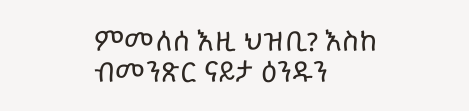ምመለሰ እዚ ህዝቢ? እስከ ብመንጽር ናይታ ዕንዱን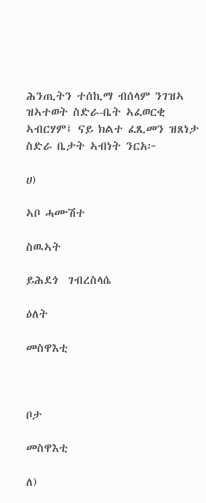ሕንጢትን ተሰኪማ ብሰላም ንገዝኣ ዝኣተወት ስድራ-ቤት ኣፈወርቂ ኣብርሃም፤ ናይ ክልተ ፈጺመን ዝጸነታ ስድራ ቤታት ኣብነት ንርአ፦

ሀ)

ኣቦ ሓሙሽተ

ስዉኣት

ይሕደጎ  ገብረስላሴ

ዕለት

መስዋእቲ



ቦታ

መስዋእቲ

ለ)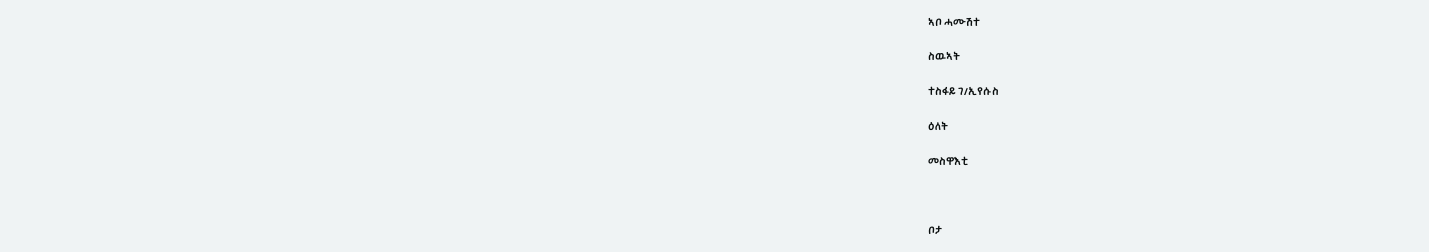ኣቦ ሓሙሽተ

ስዉኣት

ተስፋይ ገ/ኢየሱስ

ዕለት

መስዋእቲ



ቦታ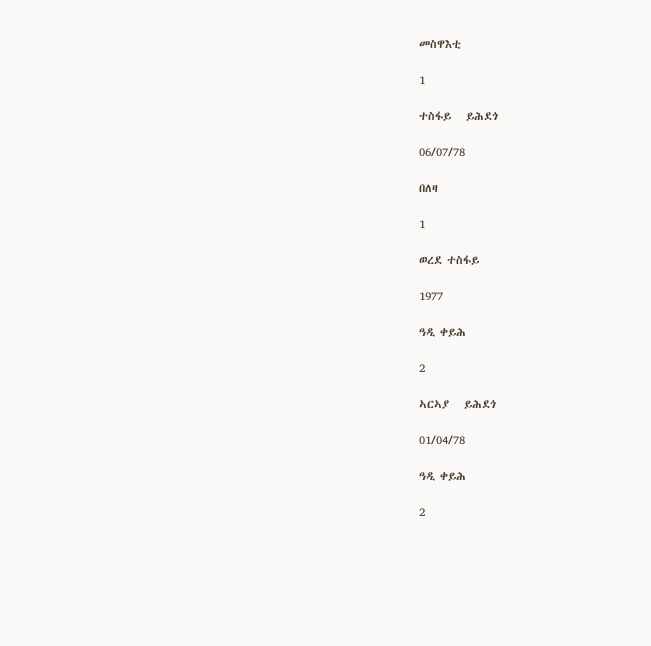መስዋእቲ

1

ተስፋይ   ይሕደጎ

06/07/78

በለዛ

1

ወረደ ተስፋይ

1977

ዓዲ ቀይሕ

2

ኣርኣያ   ይሕደጎ

01/04/78

ዓዲ ቀይሕ

2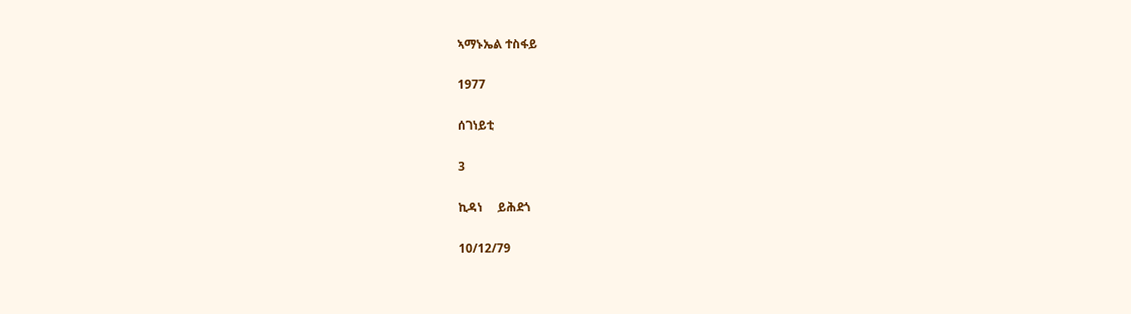ኣማኑኤል ተስፋይ

1977

ሰገነይቲ

3

ኪዳነ     ይሕደጎ

10/12/79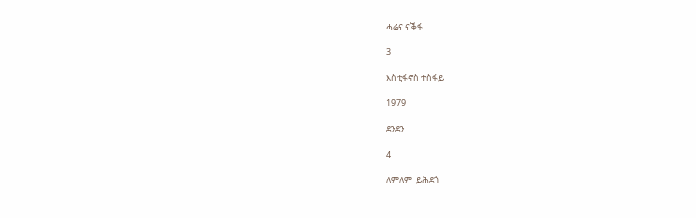ሓሬና ናቕፋ

3

እስቲፋኖስ ተስፋይ

1979

ደንደን

4

ለምለም  ይሕደጎ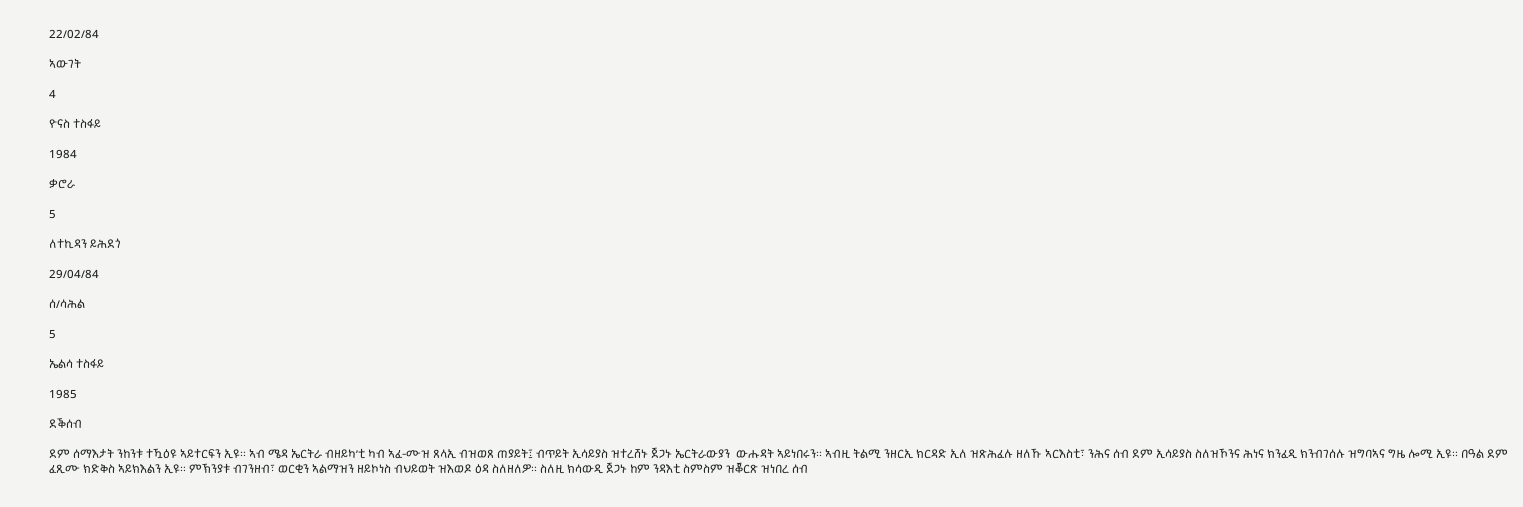22/02/84

ኣውገት

4

ዮናስ ተስፋይ

1984

ቃሮራ

5

ለተኪዳን ይሕደጎ

29/04/84

ሰ/ሳሕል

5

ኤልሳ ተስፋይ

1985

ደቕሰብ

ደም ሰማእታት ንከንቱ ተዃዕዩ ኣይተርፍን ኢዩ። ኣብ ሜዳ ኤርትራ ብዘይካ’ቲ ካብ ኣፈ-ሙዝ ጸላኢ ብዝወጸ ጠያይት፤ ብጥይት ኢሳይያስ ዝተረሸኑ ጀጋኑ ኤርትራውያን  ውሑዳት ኣይነበሩን። ኣብዚ ትልሚ ንዘርኢ ክርዳድ ኢለ ዝጽሕፈሉ ዘለኹ ኣርእስቲ፣ ንሕና ሰብ ደም ኢሳይያስ ስለዝኾንና ሕነና ክንፈዲ ክንብገሰሉ ዝግባኣና ግዜ ሎሚ ኢዩ። በዓል ደም ፈጺሙ ክድቅስ ኣይክእልን ኢዩ። ምኽንያቱ ብገንዘብ፣ ወርቂን ኣልማዝን ዘይኮነስ ብህይወት ዝእወዶ ዕዳ ስለዘለዎ። ስለዚ ክሳውዲ ጀጋኑ ከም ንዳእቲ ስምስም ዝቖርጽ ዝነበረ ሰብ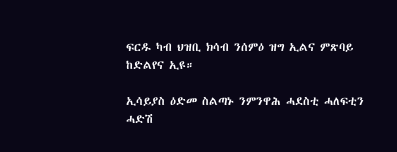ፍርዱ ካብ ህዝቢ ክሳብ ንሰምዕ ዝግ ኢልና ምጽባይ ከድልየና ኢዩ።

ኢሳይያስ ዕድመ ስልጣኑ ንምንዋሕ ሓደስቲ ሓለፍቲን ሓድሽ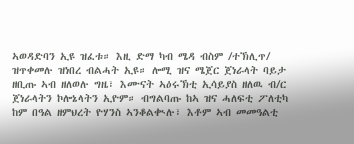ኣወዳድባን ኢዩ ዝፈቱ። እዚ ድማ ካብ ሜዳ ብስም /ተኽሊጥ/ ዝጥቀመሉ ዝነበረ ብልሓት ኢዩ። ሎሚ ዝና ሜጀር ጀነራላት ባይታ ዘቢጡ ኣብ ዘለወሉ ግዜ፣ እሙናት ኣዕሩኽቲ ኢሳይያስ ዘለዉ ብ/ር ጀነራላትን ኮሎኔላትን ኢዮም። ብግልባጡ ከኣ ዝና ሓለፍቲ ፖለቲካ ከም በዓል ዘምህረት ዮሃንስ ኣንቆልቊሉ፣ እቶም ኣብ መመዓልቲ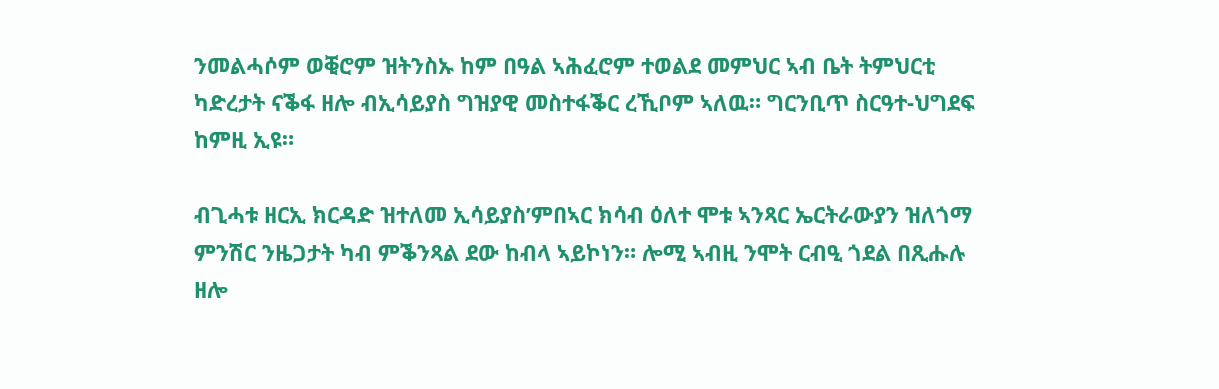ንመልሓሶም ወቒሮም ዝትንስኡ ከም በዓል ኣሕፈሮም ተወልደ መምህር ኣብ ቤት ትምህርቲ ካድረታት ናቕፋ ዘሎ ብኢሳይያስ ግዝያዊ መስተፋቕር ረኺቦም ኣለዉ። ግርንቢጥ ስርዓተ-ህግደፍ ከምዚ ኢዩ።

ብጊሓቱ ዘርኢ ክርዳድ ዝተለመ ኢሳይያስ’ምበኣር ክሳብ ዕለተ ሞቱ ኣንጻር ኤርትራውያን ዝለጎማ ምንሽር ንዜጋታት ካብ ምቕንጻል ደው ከብላ ኣይኮነን። ሎሚ ኣብዚ ንሞት ርብዒ ጎደል በጺሑሉ ዘሎ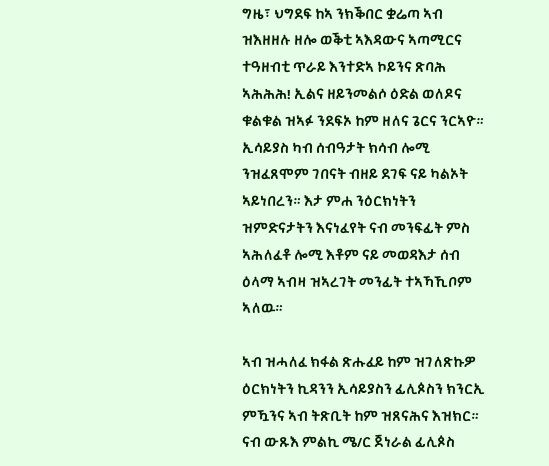ግዜ፣ ህግደፍ ከኣ ንክቕበር ቋሬጣ ኣብ ዝእዘዘሉ ዘሎ ወቕቲ ኣእዳውና ኣጣሚርና ተዓዘብቲ ጥራይ እንተድኣ ኮይንና ጽባሕ ኣሕሕሕ! ኢልና ዘይንመልሶ ዕድል ወለዶና ቁልቁል ዝኣፉ ንደፍኦ ከም ዘለና ጌርና ንርኣዮ። ኢሳይያስ ካብ ሰብዓታት ክሳብ ሎሚ ንዝፈጸሞም ገበናት ብዘይ ደገፍ ናይ ካልኦት ኣይነበረን። እታ ምሐ ንዕርክነትን ዝምድናታትን እናነፈየት ናብ መንፍፊት ምስ ኣሕለፈቶ ሎሚ እቶም ናይ መወዳእታ ሰብ ዕላማ ኣብዛ ዝኣረገት መንፊት ተኣኻኺቦም ኣለዉ።

ኣብ ዝሓለፈ ክፋል ጽሑፈይ ከም ዝገለጽኩዎ ዕርክነትን ኪዳንን ኢሳይያስን ፊሊጶስን ክንርኢ ምዃንና ኣብ ትጽቢት ከም ዝጸናሕና እዝክር። ናብ ውጹእ ምልኪ ሜ/ር ጀነራል ፊሊጶስ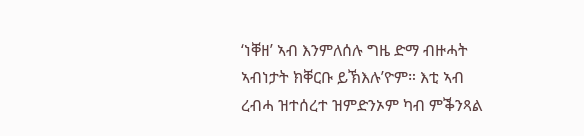‘ነቐዘ’ ኣብ እንምለሰሉ ግዜ ድማ ብዙሓት ኣብነታት ክቐርቡ ይኽእሉ’ዮም። እቲ ኣብ ረብሓ ዝተሰረተ ዝምድንኦም ካብ ምቕንጻል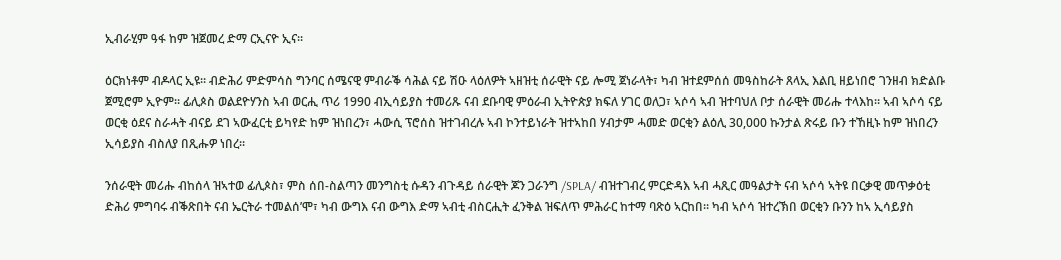ኢብራሂም ዓፋ ከም ዝጀመረ ድማ ርኢናዮ ኢና።

ዕርክነቶም ብዶላር ኢዩ። ብድሕሪ ምድምሳስ ግንባር ሰሜናዊ ምብራቕ ሳሕል ናይ ሽዑ ላዕለዎት ኣዘዝቲ ሰራዊት ናይ ሎሚ ጀነራላት፣ ካብ ዝተደምሰሰ መዓስከራት ጸላኢ እልቢ ዘይነበሮ ገንዘብ ክድልቡ ጀሚሮም ኢዮም። ፊሊጶስ ወልደዮሃንስ ኣብ ወርሒ ጥሪ 1990 ብኢሳይያስ ተመሪጹ ናብ ደቡባዊ ምዕራብ ኢትዮጵያ ክፍለ ሃገር ወለጋ፣ ኣሶሳ ኣብ ዝተባህለ ቦታ ሰራዊት መሪሑ ተላእከ። ኣብ ኣሶሳ ናይ ወርቂ ዕደና ስራሓት ብናይ ደገ ኣውፈርቲ ይካየድ ከም ዝነበረን፣ ሓውሲ ፕሮሰስ ዝተገብረሉ ኣብ ኮንተይነራት ዝተኣከበ ሃብታም ሓመድ ወርቂን ልዕሊ 30,000 ኩንታል ጽሩይ ቡን ተኸዚኑ ከም ዝነበረን ኢሳይያስ ብስለያ በጺሑዎ ነበረ።

ንሰራዊት መሪሑ ብከሰላ ዝኣተወ ፊሊጶስ፣ ምስ ሰበ-ስልጣን መንግስቲ ሱዳን ብጉዳይ ሰራዊት ጆን ጋራንግ /SPLA/ ብዝተገብረ ምርድዳእ ኣብ ሓጺር መዓልታት ናብ ኣሶሳ ኣትዩ በርቃዊ መጥቃዕቲ ድሕሪ ምግባሩ ብቕጽበት ናብ ኤርትራ ተመልሰ’ሞ፣ ካብ ውግእ ናብ ውግእ ድማ ኣብቲ ብስርሒት ፈንቅል ዝፍለጥ ምሕራር ከተማ ባጽዕ ኣርከበ። ካብ ኣሶሳ ዝተረኽበ ወርቂን ቡንን ከኣ ኢሳይያስ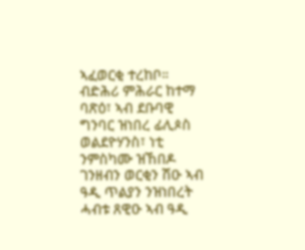ኣፈወርቂ ተረከቦ። ብድሕሪ ምሕራር ከተማ ባጽዕ፣ ኣብ ደቡባዊ ግንባር ዝነበረ ፊሊጶስ ወልደዮሃንስ፣ ነቲ ንምስካሙ ዝኸበዶ ገንዘብን ወርቂን ሽዑ ኣብ ዓዲ ጥልያን ንዝነበረት ሓብቱ ጸዊዑ ኣብ ዓዲ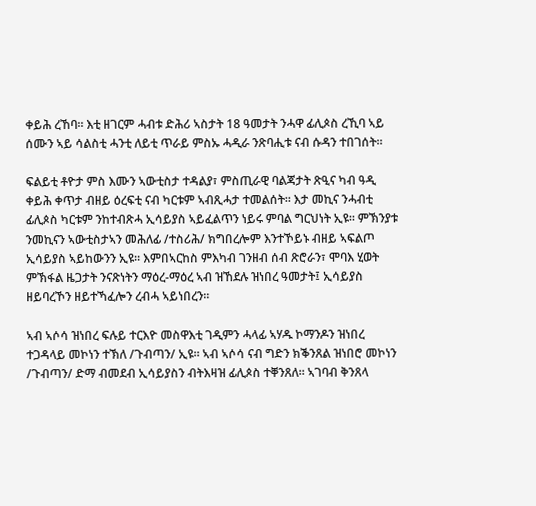ቀይሕ ረኸባ። እቲ ዘገርም ሓብቱ ድሕሪ ኣስታት 18 ዓመታት ንሓዋ ፊሊጶስ ረኺባ ኣይ ሰሙን ኣይ ሳልስቲ ሓንቲ ለይቲ ጥራይ ምስኡ ሓዲራ ንጽባሒቱ ናብ ሱዳን ተበገሰት።

ፍልይቲ ቶዮታ ምስ እሙን ኣውቲስታ ተዳልያ፣ ምስጢራዊ ባልጃታት ጽዒና ካብ ዓዲ ቀይሕ ቀጥታ ብዘይ ዕረፍቲ ናብ ካርቱም ኣብጺሓታ ተመልሰት። እታ መኪና ንሓብቲ ፊሊጶስ ካርቱም ንከተብጽሓ ኢሳይያስ ኣይፈልጥን ነይሩ ምባል ግርህነት ኢዩ። ምኽንያቱ ንመኪናን ኣውቲስታኣን መሕለፊ /ተስሪሕ/ ክግበረሎም እንተኾይኑ ብዘይ ኣፍልጦ ኢሳይያስ ኣይከውንን ኢዩ። እምበኣርከስ ምእካብ ገንዘብ ሰብ ጽሮራን፣ ሞባእ ሂወት ምኽፋል ዜጋታት ንናጽነትን ማዕረ-ማዕረ ኣብ ዝኸደሉ ዝነበረ ዓመታት፤ ኢሳይያስ ዘይባረኾን ዘይተኻፈሎን ረብሓ ኣይነበረን።

ኣብ ኣሶሳ ዝነበረ ፍሉይ ተርእዮ መስዋእቲ ገዲምን ሓላፊ ኣሃዱ ኮማንዶን ዝነበረ ተጋዳላይ መኮነን ተኽለ /ጉብጣን/ ኢዩ። ኣብ ኣሶሳ ናብ ግድን ክቕንጸል ዝነበሮ መኮነን /ጉብጣን/ ድማ ብመደብ ኢሳይያስን ብትእዛዝ ፊሊጶስ ተቐንጸለ። ኣገባብ ቅንጸላ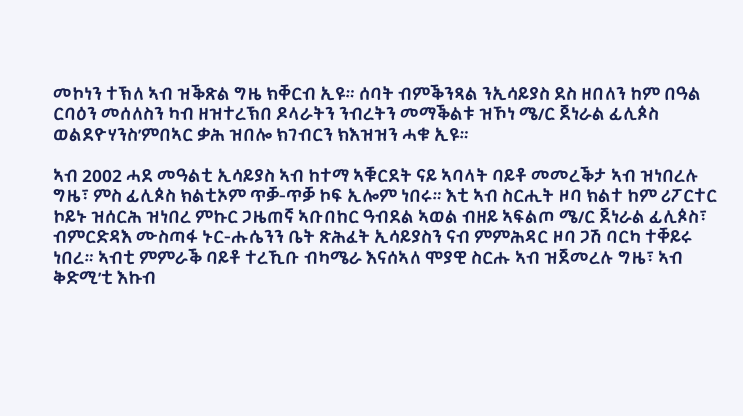መኮነን ተኽለ ኣብ ዝቕጽል ግዜ ክቐርብ ኢዩ። ሰባት ብምቕንጻል ንኢሳይያስ ደስ ዘበለን ከም በዓል ርባዕን መሰለስን ካብ ዘዝተረኽበ ዶላራትን ንብረትን መማቕልቱ ዝኾነ ሜ/ር ጀነራል ፊሊጶስ ወልደዮሃንስ’ምበኣር ቃሕ ዝበሎ ክገብርን ክእዝዝን ሓቁ ኢዩ።

ኣብ 2002 ሓደ መዓልቲ ኢሳይያስ ኣብ ከተማ ኣቑርደት ናይ ኣባላት ባይቶ መመረቕታ ኣብ ዝነበረሉ ግዜ፣ ምስ ፊሊጶስ ክልቲኦም ጥቓ-ጥቓ ኮፍ ኢሎም ነበሩ። እቲ ኣብ ስርሒት ዞባ ክልተ ከም ሪፖርተር ኮይኑ ዝሰርሕ ዝነበረ ምኩር ጋዜጠኛ ኣቡበከር ዓብደል ኣወል ብዘይ ኣፍልጦ ሜ/ር ጀነራል ፊሊጶስ፣ ብምርድዳእ ሙስጣፋ ኑር-ሑሴንን ቤት ጽሕፈት ኢሳይያስን ናብ ምምሕዳር ዞባ ጋሽ ባርካ ተቐይሩ ነበረ። ኣብቲ ምምራቕ ባይቶ ተረኺቡ ብካሜራ እናሰኣለ ሞያዊ ስርሑ ኣብ ዝጀመረሉ ግዜ፣ ኣብ ቅድሚ’ቲ እኩብ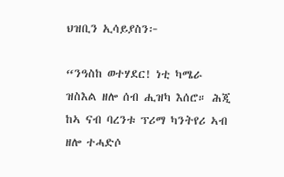ህዝቢን ኢሳይያስን፦

“ንዓስከ ወተሃደር! ነቲ ካሜራ ዝስእል ዘሎ ሰብ ሒዝካ እሰሮ። ሕጂ ከኣ ናብ ባረንቱ ፕሪማ ካንትየሪ ኣብ ዘሎ ተሓድሶ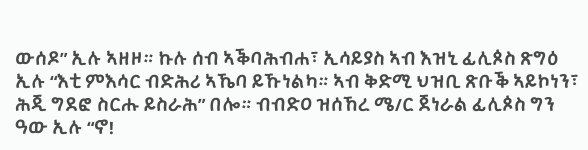ውሰዶ” ኢሉ ኣዘዞ። ኩሉ ሰብ ኣቕባሕብሐ፣ ኢሳይያስ ኣብ እዝኒ ፊሊጶስ ጽግዕ ኢሉ “እቲ ምእሳር ብድሕሪ ኣኼባ ይኹነልካ። ኣብ ቅድሚ ህዝቢ ጽቡቕ ኣይኮነን፣ ሕጂ ግደፎ ስርሑ ይስራሕ” በሎ። ብብድዐ ዝሰኸረ ሜ/ር ጀነራል ፊሊጶስ ግን ዓው ኢሉ “ኖ!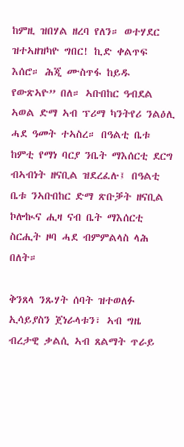ከምዚ ዝበሃል ዘረባ የለን። ወተሃደር ዝተኣዘዝካዮ ግበር! ኪድ ቀልጥፍ እሰሮ። ሕጂ ሙስጥፋ ከይዱ የውጽኣዮ” በለ። ኣቡበከር ዓብደል ኣወል ድማ ኣብ ፕሪማ ካንትየሪ ንልዕሊ ሓደ ዓመት ተኣስረ። በዓልቲ ቤቱ ከምቲ የማነ ባርያ ንቤት ማእሰርቲ ደርግ ብኣብነት ዘናቢል ዝደረፈሉ፤ በዓልቲ ቤቱ ንኣቡበከር ድማ ጽቡቓት ዘናቢል ኮሎኲና ሒዛ ናብ ቤት ማእሰርቲ ስርሒት ዞባ ሓደ ብምምልላስ ላሕ በለት።

ቅንጸላ ንጹሃት ሰባት ዝተወለፉ ኢሳይያስን ጀነራላቱን፣ ኣብ ግዜ ብረታዊ ቃልሲ ኣብ ጸልማት ጥራይ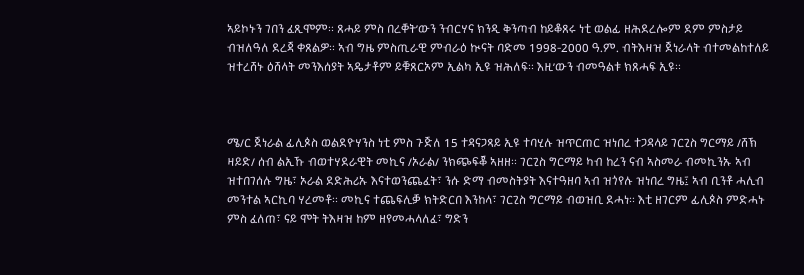ኣይኮኑን ገበን ፈጺሞም። ጸሓይ ምስ በረቐት’ውን ንብርሃና ክንዲ ቅንጣብ ከይቆጸሩ ነቲ ወልፊ ዘሕደረሎም ደም ምስታይ ብዝለዓለ ደረጃ ቀጸልዎ። ኣብ ግዜ ምስጢራዊ ምብራዕ ኲናት ባድመ 1998-2000 ዓ.ም. ብትእዛዝ ጀነራላት ብተመልከተለይ ዝተረሸኑ ዕሸላት መንእሰያት ኣዴታቶም ይቑጸርኦም ኢልካ ኢዩ ዝሕለፍ። እዚ’ውን ብመዓልቱ ክጸሓፍ ኢዩ።



ሜ/ር ጀነራል ፊሊጶስ ወልደዮሃንስ ነቲ ምስ ጉጅለ 15 ተዳናጋጻይ ኢዩ ተባሂሉ ዝጥርጠር ዝነበረ ተጋዳላይ ገርጊስ ግርማይ /ሸኽ ዛይድ/ ሰብ ልኢኹ ብወተሃደራዊት መኪና /ኦራል/ ንክጭፍቖ ኣዘዘ። ገርጊስ ግርማይ ካብ ከረን ናብ ኣስመራ ብመኪንኡ ኣብ ዝተበገሰሉ ግዜ፣ ኦራል ደድሕሪኡ እናተወንጨፈት፣ ንሱ ድማ ብመስትያት እናተዓዘባ ኣብ ዝጎየሉ ዝነበረ ግዜ፤ ኣብ ቢንቶ ሓሊብ መንተል ኣርኪባ ሃረመቶ። መኪና ተጨፍሊቓ ክትድርበ እንከላ፣ ገርጊስ ግርማይ ብወዝቢ ደሓነ። እቲ ዘገርም ፊሊጶስ ምድሓኑ ምስ ፈለጠ፣ ናይ ሞት ትእዛዝ ከም ዘየመሓላለፈ፣ ግድን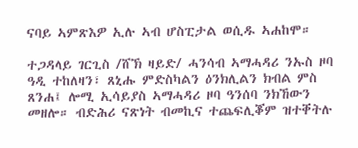ናባይ ኣምጽእዎ ኢሉ ኣብ ሆስፒታል ወሲዱ ኣሐከሞ።

ተጋዳላይ ገርጊስ /ሸኽ ዛይድ/ ሓንሳብ ኣማሓዳሪ ንኡስ ዞባ ዓዲ ተከለዛን፣ ጸኒሑ ምድስካልን ዕንክሊልን ክብል ምስ ጸንሐ፤ ሎሚ ኢሳይያስ ኣማሓዳሪ ዞባ ዓንሰባ ንክኸውን መዘሎ። ብድሕሪ ናጽነት ብመኪና ተጨፍሊቖም ዝተቐትሉ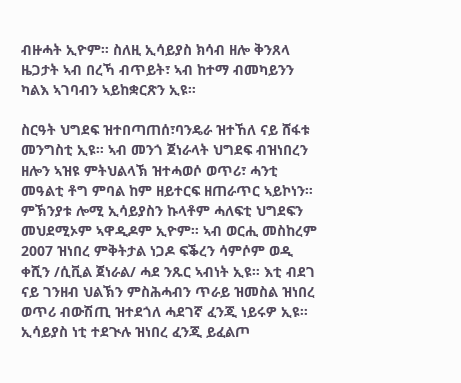ብዙሓት ኢዮም። ስለዚ ኢሳይያስ ክሳብ ዘሎ ቅንጸላ ዜጋታት ኣብ በረኻ ብጥይት፣ ኣብ ከተማ ብመካይንን ካልእ ኣገባብን ኣይከቋርጽን ኢዩ።

ስርዓት ህግደፍ ዝተበጣጠሰ፣ባንዴራ ዝተኸለ ናይ ሸፋቱ መንግስቲ ኢዩ። ኣብ መንጎ ጀነራላት ህግደፍ ብዝነበረን ዘሎን ኣዝዩ ምትህልላኽ ዝተሓወሶ ወጥሪ፣ ሓንቲ መዓልቲ ቶግ ምባል ከም ዘይተርፍ ዘጠራጥር ኣይኮነን። ምኽንያቱ ሎሚ ኢሳይያስን ኩላቶም ሓለፍቲ ህግደፍን መህደሚኦም ኣዋዲዶም ኢዮም። ኣብ ወርሒ መስከረም 2007 ዝነበረ ምቅትታል ነጋዶ ፍቕረን ሳምሶም ወዲ ቀሺን /ሲቪል ጀነራል/ ሓደ ንጹር ኣብነት ኢዩ። እቲ ብደገ ናይ ገንዘብ ህልኽን ምስሕሓብን ጥራይ ዝመስል ዝነበረ ወጥሪ ብውሽጢ ዝተደጎለ ሓደገኛ ፈንጂ ነይሩዎ ኢዩ። ኢሳይያስ ነቲ ተደጒሉ ዝነበረ ፈንጂ ይፈልጦ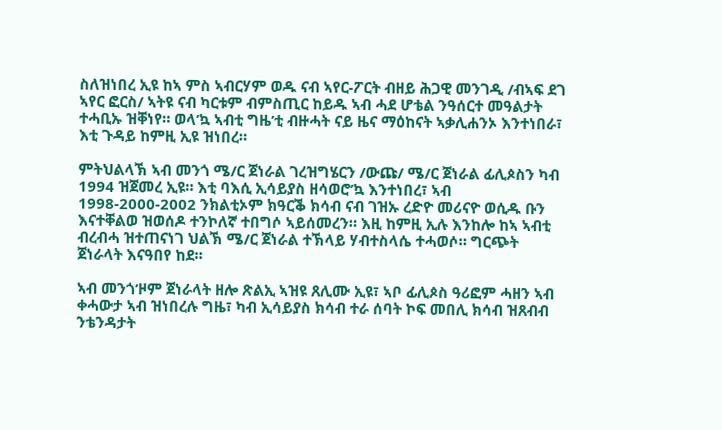ስለዝነበረ ኢዩ ከኣ ምስ ኣብርሃም ወዱ ናብ ኣየር-ፖርት ብዘይ ሕጋዊ መንገዲ /ብኣፍ ደገ ኣየር ፎርስ/ ኣትዩ ናብ ካርቱም ብምስጢር ከይዱ ኣብ ሓደ ሆቴል ንዓሰርተ መዓልታት ተሓቢኡ ዝቐነየ። ወላ’ኳ ኣብቲ ግዜ’ቲ ብዙሓት ናይ ዜና ማዕከናት ኣቃሊሐንኦ እንተነበራ፣ እቲ ጉዳይ ከምዚ ኢዩ ዝነበረ።

ምትህልላኽ ኣብ መንጎ ሜ/ር ጀነራል ገረዝግሄርን /ውጩ/ ሜ/ር ጀነራል ፊሊጶስን ካብ 1994 ዝጀመረ ኢዩ። እቲ ባእሲ ኢሳይያስ ዘሳወሮ’ኳ እንተነበረ፣ ኣብ 1998-2000-2002 ንክልቲኦም ክዓርቕ ክሳብ ናብ ገዝኡ ረድዮ መሪናዮ ወሲዱ ቡን እናተቐልወ ዝወሰዶ ተንኮለኛ ተበግሶ ኣይሰመረን። እዚ ከምዚ ኢሉ እንከሎ ከኣ ኣብቲ ብረብሓ ዝተጠናነገ ህልኽ ሜ/ር ጀነራል ተኽላይ ሃብተስላሴ ተሓወሶ። ግርጭት ጀነራላት እናዓበየ ከደ።

ኣብ መንጎ’ዞም ጀነራላት ዘሎ ጽልኢ ኣዝዩ ጸሊሙ ኢዩ፣ ኣቦ ፊሊጶስ ዓሪፎም ሓዘን ኣብ ቀሓውታ ኣብ ዝነበረሉ ግዜ፣ ካብ ኢሳይያስ ክሳብ ተራ ሰባት ኮፍ መበሊ ክሳብ ዝጸብብ ንቴንዳታት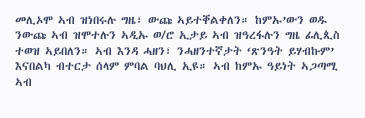መሊኦሞ ኣብ ዝነበሩሉ ግዜ፣ ውጩ ኣይተቐልቀለን። ከምኡ’ውን ወዱ ንውጩ ኣብ ዝሞተሉን ኣዲኡ ወ/ሮ ኢታይ ኣብ ዝዓረፋሉን ግዜ ፊሊጲስ ተወዝ ኣይበለን። ኣብ እንዳ ሓዘን፣ ንሓዘንተኛታት ‘ጽንዓት ይሃብኩም’ እናበልካ ብተርታ ሰላም ምባል ባህሊ ኢዩ። ኣብ ከምኡ ዓይነት ኣጋጣሚ ኣብ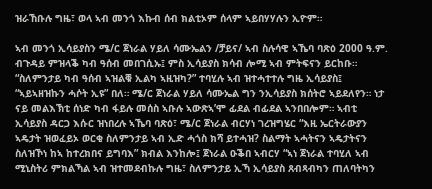ዝራኸቡሉ ግዜ፣ ወላ ኣብ መንጎ እኩብ ሰብ ክልቲኦም ሰላም ኣይበሃሃሉን ኢዮም።

ኣብ መንጎ ኢሳይያስን ሜ/ር ጀነራል ሃይለ ሳሙኤልን /ቻይና/ ኣብ ስሉሳዊ ኣኼባ ባጽዕ 2000 ዓ.ም. ብጉዳይ ምዝላቕ ካብ ዓሰብ መበገሲኡ፤ ምስ ኢሳይያስ ክሳብ ሎሚ ኣብ ምትፍናን ይርከቡ። “ስለምንታይ ካብ ዓሰብ ኣዝልቑ ኢልካ ኣዚዝካ?” ተባሂሉ ኣብ ዝተሓተተሉ ግዜ ኢሳይያስ፤ “ኣይኣዘዝኩን ሓሶት ኢዩ” በለ። ሜ/ር ጀነራል ሃይለ ሳሙኤል ግን ንኢሳይያስ ክሰትሮ ኣይደለየን። ነታ ናይ መልእኽቲ ሰነድ ካብ ፋይሉ መሰስ ኣቡሉ ኣውጽኣ’ሞ ፊደል ብፊደል ኣንበበሎም። ኣብቲ ኢሳይያስ ዳርጋ እሱር ዝነበረሉ ኣኼባ ባጽዕ፣ ሜ/ር ጀነራል ብርሃነ ገረዝግሄር “እዚ ኤርትራውያን ኣዴታት ዝወፈይኦ ወርቂ ስለምንታይ ኣብ ኢድ ሓጎስ ክሻ ይተሓዝ? ስልማት ኣሓትናን ኣዴታትናን ስለዝኾነ ከኣ ከተረክበና ይግባእ” ክብል እንከሎ፤ ጀነራል ዑቕበ ኣብርሃ “ኣነ ጀነራል ተባሂለ ኣብ ሚኒስትሪ ምክልኻል ኣብ ዝተመደብኩሉ ግዜ፣ ስለምንታይ ኢኻ ኢሳይያስ ጸብጻብካን ጠለባትካን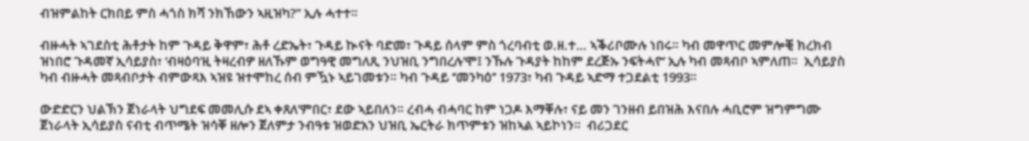ብዝምልከት ርክበይ ምስ ሓጎስ ክሻ ንክኸውን ኣዚዝካ?” ኢሉ ሓተተ።

ብዙሓት ኣገደስቲ ሕቶታት ከም ጉዳይ ቅዋም፣ ሕቶ ረድኤት፣ ጉዳይ ኲናት ባድመ፣ ጉዳይ ሰላም ምስ ጎረባብቲ ወ.ዘ.ተ… ኣቕሪቦሙሉ ነበሩ። ካብ መዋጥር መምሎቒ ክረክብ ዝነበሮ ጉዳመኛ ኢሳይያስ፣ ‘ብዛዕባ’ዚ ትዛረብዎ ዘለኹም ወግዓዊ መግለጺ ንህዝቢ ንግበረሉ’ሞ፤ ንኹሉ ጉዳያት ከከም ደረጅኡ ንፍትሓዮ’ ኢሉ ካብ መጻብቦ ኣምለጠ።  ኢሳይያስ ካብ ብዙሓት መጻብቦታት ብምውጻእ ኣዝዩ ዝተሞከረ ሰብ ምዃኑ ኣይገመቱን። ካብ ጉዳይ ‘’መንካዕ’’ 1973፣ ካብ ጉዳይ ኣድማ ተጋደልቲ 1993።

ውድድርን ህልኽን ጀነራላት ህግደፍ መመሊሱ ደኣ ቀጸለ’ምበር፣ ደው ኣይበለን። ረብሓ ብሓባር ከም ነጋዶ እማቐሉ፣ ናይ መን ገንዘብ ይበዝሕ እናበሉ ሓቢሮም ዝግምግሙ ጀነራላት ኢሳይያስ ናብቲ ብጥሜት ዝሳቐ ዘሎን ጀለምታ ንብዓቱ ዝወድአን ህዝቢ ኤርትራ ክጥምቱን ዝከኣል ኣይኮነን።  ብሪጋደር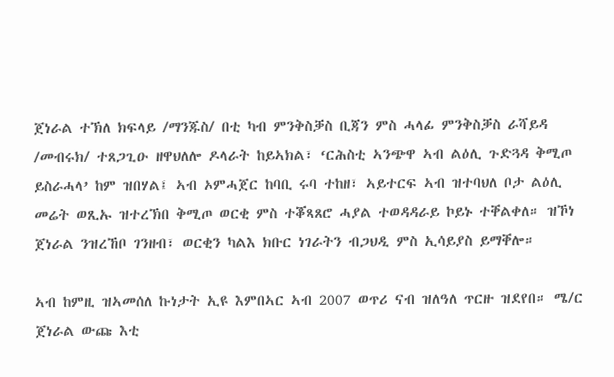ጀነራል ተኽለ ክፍላይ /ማንጁስ/ በቲ ካብ ምንቅስቓስ ቢጃን ምስ ሓላፊ ምንቅስቓስ ራሻይዳ /መብሩክ/ ተጸጋጊዑ ዘዋህለሎ ዶላራት ከይኣክል፣ ‘ርሕስቲ ኣንጭዋ ኣብ ልዕሊ ጉድጓዳ ቅሚጦ ይስራሓላ’ ከም ዝበሃል፤ ኣብ ኦምሓጀር ከባቢ ሩባ ተከዘ፣ ኣይተርፍ ኣብ ዝተባህለ ቦታ ልዕሊ መሬት ወጺኡ ዝተረኽበ ቅሚጦ ወርቂ ምስ ተቖጻጸሮ ሓያል ተወዳዳራይ ኮይኑ ተቐልቀለ። ዝኾነ ጀነራል ንዝረኸቦ ገንዘብ፣ ወርቂን ካልእ ክቡር ነገራትን ብጋህዲ ምስ ኢሳይያስ ይማቐሎ።

ኣብ ከምዚ ዝኣመሰለ ኩነታት ኢዩ እምበኣር ኣብ 2007 ወጥሪ ናብ ዝለዓለ ጥርዙ ዝደየበ። ሜ/ር ጀነራል ውጩ እቲ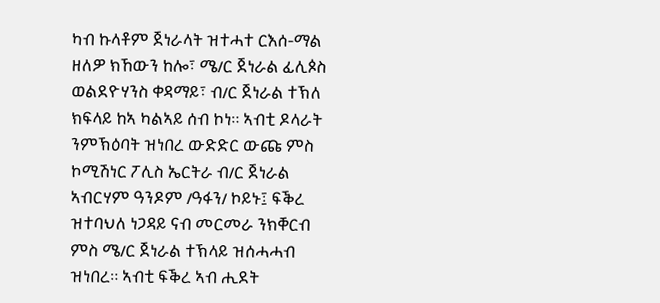ካብ ኩላቶም ጀነራላት ዝተሓተ ርእሰ-ማል ዘለዎ ክኸውን ከሎ፣ ሜ/ር ጀነራል ፊሊጶስ ወልደዮሃንስ ቀዳማይ፣ ብ/ር ጀነራል ተኽለ ክፍላይ ከኣ ካልኣይ ሰብ ኮነ። ኣብቲ ዶላራት ንምኽዕባት ዝነበረ ውድድር ውጩ ምስ ኮሚሽነር ፖሊስ ኤርትራ ብ/ር ጀነራል ኣብርሃም ዓንዶም /ዓፋን/ ኮይኑ፤ ፍቕረ ዝተባህለ ነጋዳይ ናብ መርመራ ንክቐርብ  ምስ ሜ/ር ጀነራል ተኽላይ ዝሰሓሓብ ዝነበረ። ኣብቲ ፍቕረ ኣብ ሒደት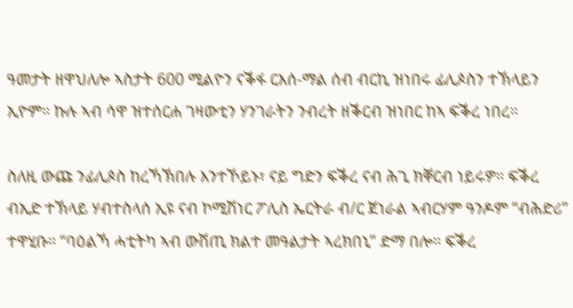ዓመታት ዘዋህለሎ ኣስታት 600 ሚልዮን ናቕፋ ርእሰ-ማል ሰብ ብርኪ ዝነበሩ ፊሊጶስን ተኽላይን ኢዮም። ኩሉ ኣብ ሳዋ ዝተሰርሐ ገዛውቲን ሃንገራትን ንብረት ዘቕርብ ዝነበር ከኣ ፍቕረ ነበረ።

ስለዚ ውጩ ንፊሊጶስ ከረኻኽበሉ እንተኾይኑ፣ ናይ ግድን ፍቕረ ናብ ሕጊ ክቐርብ ነይሩዎ። ፍቕረ ብኢድ ተኽላይ ሃብተስላሰ ኢዩ ናብ ኮሚሽነር ፖሊስ ኤርትራ ብ/ር ጀነራል ኣብርሃም ዓንዶም “ብሕድሪ” ተዋሂቡ። “ባዕልኻ ሓቲትካ ኣብ ውሽጢ ክልተ መዓልታት ኣረክበኒ” ድማ በሎ። ፍቕረ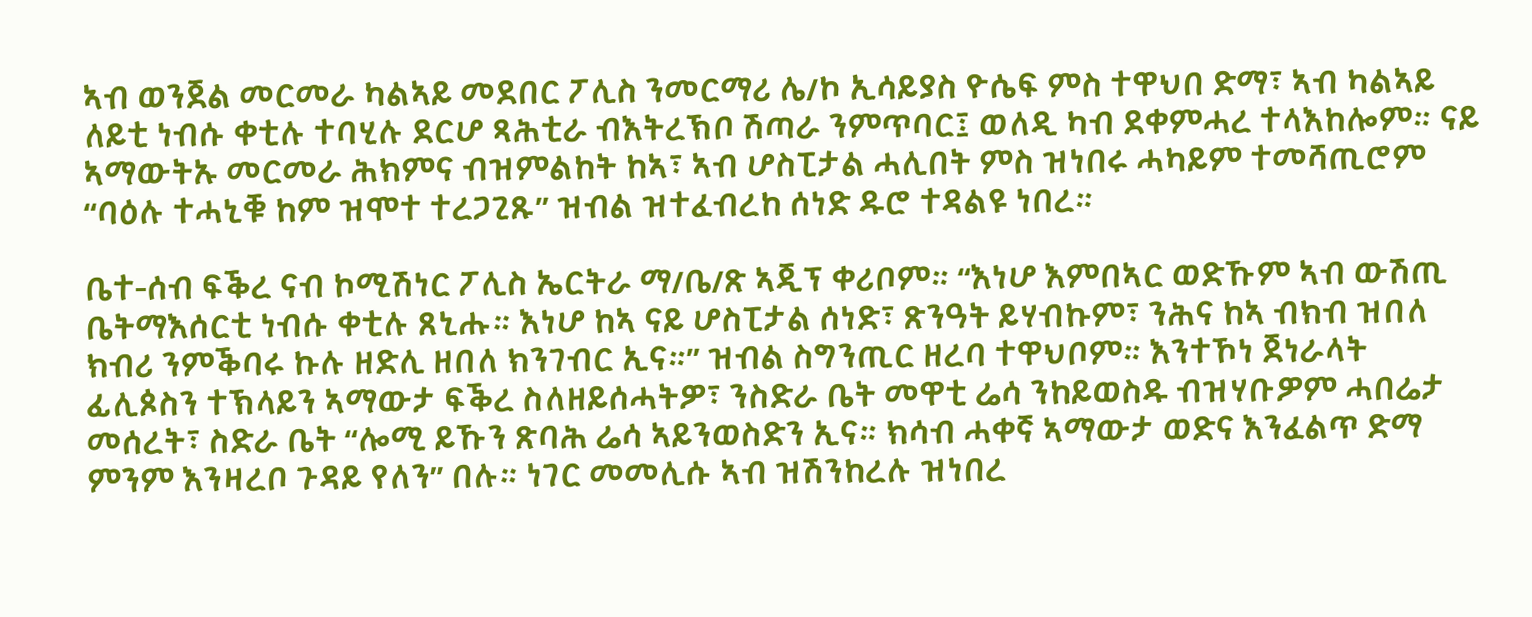ኣብ ወንጀል መርመራ ካልኣይ መደበር ፖሊስ ንመርማሪ ሌ/ኮ ኢሳይያስ ዮሴፍ ምስ ተዋህበ ድማ፣ ኣብ ካልኣይ ለይቲ ነብሱ ቀቲሉ ተባሂሉ ደርሆ ጻሕቲራ ብእትረኽቦ ሽጣራ ንምጥባር፤ ወለዲ ካብ ደቀምሓረ ተላእከሎም። ናይ ኣማውትኡ መርመራ ሕክምና ብዝምልከት ከኣ፣ ኣብ ሆስፒታል ሓሊበት ምስ ዝነበሩ ሓካይም ተመሻጢሮም “ባዕሉ ተሓኒቑ ከም ዝሞተ ተረጋጊጹ” ዝብል ዝተፈብረከ ሰነድ ዱሮ ተዳልዩ ነበረ።

ቤተ-ሰብ ፍቕረ ናብ ኮሚሽነር ፖሊስ ኤርትራ ማ/ቤ/ጽ ኣጂፕ ቀሪቦም። “እነሆ እምበኣር ወድኹም ኣብ ውሽጢ ቤትማእሰርቲ ነብሱ ቀቲሉ ጸኒሑ። እነሆ ከኣ ናይ ሆስፒታል ሰነድ፣ ጽንዓት ይሃብኩም፣ ንሕና ከኣ ብክብ ዝበለ ክብሪ ንምቕባሩ ኩሉ ዘድሊ ዘበለ ክንገብር ኢና።” ዝብል ስግንጢር ዘረባ ተዋህቦም። እንተኾነ ጀነራላት ፊሊጶስን ተኽላይን ኣማውታ ፍቕረ ስለዘይሰሓትዎ፣ ንስድራ ቤት መዋቲ ሬሳ ንከይወስዱ ብዝሃቡዎም ሓበሬታ መሰረት፣ ስድራ ቤት “ሎሚ ይኹን ጽባሕ ሬሳ ኣይንወስድን ኢና። ክሳብ ሓቀኛ ኣማውታ ወድና እንፈልጥ ድማ ምንም እንዛረቦ ጉዳይ የለን” በሉ። ነገር መመሊሱ ኣብ ዝሽንከረሉ ዝነበረ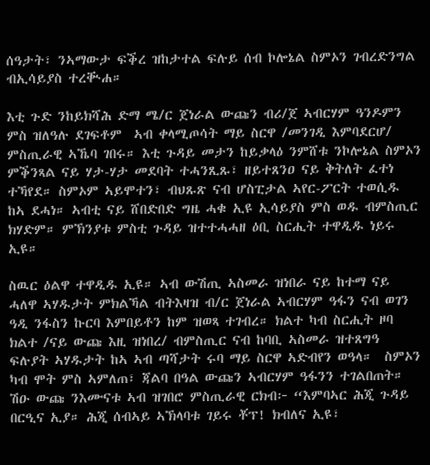ሰዓታት፣ ንኣማውታ ፍቕረ ዝከታተል ፍሉይ ሰብ ኮሎኔል ስምኦን ገብረድንግል ብኢሳይያስ ተረቚሐ።

እቲ ጉድ ንከይክሻሕ ድማ ሜ/ር ጀነራል ውጩን ብሪ/ጀ ኣብርሃም ዓንዶምን ምስ ዝለዓሉ ደገፍቶም  ኣብ ቀላሚጦሳት ማይ ስርዋ /መንገዲ እምባደርሆ/ ምስጢራዊ ኣኼባ ገበሩ። እቲ ጉዳይ መታን ከይቃላዕ ንምሸቱ ንኮሎኔል ስምኦን ምቕንጻል ናይ ሃታ-ሃታ መደባት ተሓንጺጹ፣ ዘይተጸንዐ ናይ ቅትለት ፈተነ ተኻየደ። ስምኦም ኣይሞተን፣ ብህጹጽ ናብ ሆስፒታል ኣየር-ፖርት ተወሲዱ ከኣ ደሓነ። ኣብቲ ናይ ሸበድበድ ግዜ ሓቁ ኢዩ ኢሳይያስ ምስ ወዱ ብምስጢር ክሃድም። ምኽንያቱ ምስቲ ጉዳይ ዝተተሓሓዘ ዕቢ ስርሒት ተዋዲዱ ነይሩ ኢዩ።

ስዉር ዕልዋ ተዋዲዱ ኢዩ። ኣብ ውሽጢ ኣስመራ ዝነበራ ናይ ከተማ ናይ ሓለዋ ኣሃዱታት ምክልኻል ብትእዛዝ ብ/ር ጀነራል ኣብርሃም ዓፋን ናብ ወገን ዓዲ ንፋስን ኩርባ እምበይቶን ከም ዝወጻ ተገብረ። ክልተ ካብ ስርሒት ዞባ ክልተ /ናይ ውጩ እዚ ዝነበረ/ ብምስጢር ናብ ከባቢ ኣስመራ ዝተጸግዓ ፍሉያት ኣሃዱታት ከኣ ኣብ ጣሻታት ሩባ ማይ ስርዋ ኣድብየን ወዓላ።  ስምኦን ካብ ሞት ምስ ኣምለጠ፣ ጃልባ በዓል ውጩን ኣብርሃም ዓፋንን ተገልበጠት። ሽዑ ውጩ ንእሙናቱ ኣብ ዝገበሮ ምስጢራዊ ርክብ፦ “እምባኣር ሕጂ ጉዳይ በርዒና ኢያ። ሕጂ ሰብኣይ ኣኽላባቱ ገይሩ ቾፕ! ክብለና ኢዩ፣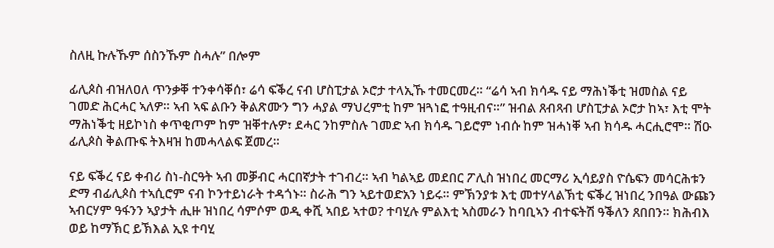ስለዚ ኩሉኹም ሰስንኹም ስሓሉ” በሎም

ፊሊጶስ ብዝለዐለ ጥንቃቐ ተንቀሳቐሰ፣ ሬሳ ፍቕረ ናብ ሆስፒታል ኦሮታ ተላኢኹ ተመርመረ። “ሬሳ ኣብ ክሳዱ ናይ ማሕነቕቲ ዝመስል ናይ ገመድ ሕርሓር ኣለዎ። ኣብ ኣፍ ልቡን ቅልጽሙን ግን ሓያል ማህረምቲ ከም ዝጓነፎ ተዓዚብና።” ዝብል ጸብጻብ ሆስፒታል ኦሮታ ከኣ፣ እቲ ሞት ማሕነቕቲ ዘይኮነስ ቀጥቂጦም ከም ዝቐተሉዎ፣ ደሓር ንከምስሉ ገመድ ኣብ ክሳዱ ገይሮም ነብሱ ከም ዝሓነቐ ኣብ ክሳዱ ሓርሒሮሞ። ሽዑ ፊሊጶስ ቅልጡፍ ትእዛዝ ከመሓላልፍ ጀመረ።

ናይ ፍቕረ ናይ ቀብሪ ስነ-ስርዓት ኣብ መቓብር ሓርበኛታት ተገብረ። ኣብ ካልኣይ መደበር ፖሊስ ዝነበረ መርማሪ ኢሳይያስ ዮሴፍን መሳርሕቱን ድማ ብፊሊጶስ ተኣሲሮም ናብ ኮንተይነራት ተዳጎኑ። ስራሕ ግን ኣይተወድአን ነይሩ። ምኽንያቱ እቲ መተሃላልኽቲ ፍቕረ ዝነበረ ንበዓል ውጩን ኣብርሃም ዓፋንን ኣያታት ሒዙ ዝነበረ ሳምሶም ወዲ ቀሺ ኣበይ ኣተወ? ተባሂሉ ምልእቲ ኣስመራን ከባቢኣን ብተፍትሽ ዓቕለን ጸበበን። ክሕብእ ወይ ከማኽር ይኽእል ኢዩ ተባሂ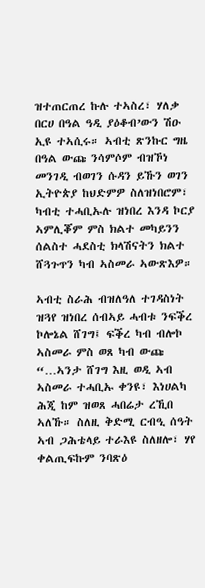ዝተጠርጠረ ኩሉ ተኣስረ፣ ሃለቃ በርሀ በዓል ዓዲ ያዕቆብ’ውን ሽዑ ኢዩ ተኣሲሩ። ኣብቲ ጽንኩር ግዜ በዓል ውጩ ንሳምሶም ብዝኾነ መንገዲ ብወገን ሱዳን ይኹን ወገን ኢትዮጵያ ከህድምዎ ስለዝነበሮም፣ ካብቲ ተሓቢኡሉ ዝነበረ እንዳ ኮርያ ኣምሊቖም ምስ ክልተ መካይንን ሰልስተ ሓደስቲ ክላሽናትን ክልተ ሸጓጉጥን ካብ ኣስመራ ኣውጽእዎ።

ኣብቲ ስራሕ ብዝለዓለ ተገዳስነት ዝጓየ ዝነበረ ሰብኣይ ሓብቱ ንፍቕረ ኮሎኔል ሸገግ፤ ፍቕረ ካብ ብሎኮ ኣስመራ ምስ ወጸ ካብ ውጩ “…ኣንታ ሸገግ እዚ ወዲ ኣብ ኣስመራ ተሓቢኡ ቀንዩ፣ እነሀልካ ሕጂ ከም ዝወጸ ሓበሬታ ረኺበ ኣለኹ። ስለዚ ቅድሚ ርብዒ ሰዓት ኣብ ጋሕቴላይ ተራእዩ ስለዘሎ፣ ሃየ ቀልጢፍኩም ንባጽዕ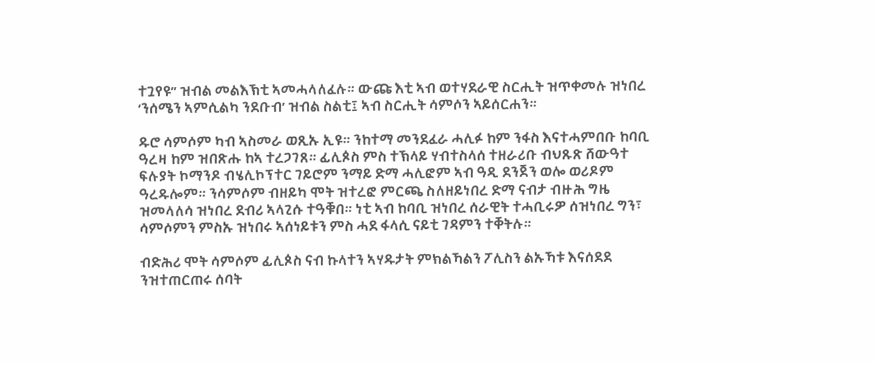ተጓየዩ” ዝብል መልእኽቲ ኣመሓላለፈሉ። ውጩ እቲ ኣብ ወተሃደራዊ ስርሒት ዝጥቀመሉ ዝነበረ ‘ንሰሜን ኣምሲልካ ንደቡብ’ ዝብል ስልቲ፤ ኣብ ስርሒት ሳምሶን ኣይሰርሐን።

ዱሮ ሳምሶም ካብ ኣስመራ ወጺኡ ኢዩ። ንከተማ መንደፈራ ሓሊፉ ከም ንፋስ እናተሓምበቡ ከባቢ ዓረዛ ከም ዝበጽሑ ከኣ ተረጋገጸ። ፊሊጶስ ምስ ተኽላይ ሃብተስላሰ ተዘራሪቡ ብህጹጽ ሸውዓተ ፍሉያት ኮማንዶ ብሄሊኮፕተር ገይሮም ንማይ ድማ ሓሊፎም ኣብ ዓዲ ደንጀን ወሎ ወሪዶም ዓረዱሎም። ንሳምሶም ብዘይካ ሞት ዝተረፎ ምርጫ ስለዘይነበረ ድማ ናብታ ብዙሕ ግዜ ዝመላለሳ ዝነበረ ደብሪ ኣላጊሱ ተዓቑበ። ነቲ ኣብ ከባቢ ዝነበረ ሰራዊት ተሓቢሩዎ ሰዝነበረ ግን፣ ሳምሶምን ምስኡ ዝነበሩ ኣሰነይቱን ምስ ሓደ ፋላሲ ናይቲ ገዳምን ተቐትሉ።

ብድሕሪ ሞት ሳምሶም ፊሊጶስ ናብ ኩላተን ኣሃዱታት ምክልኻልን ፖሊስን ልኡኻቱ እናሰደደ ንዝተጠርጠሩ ሰባት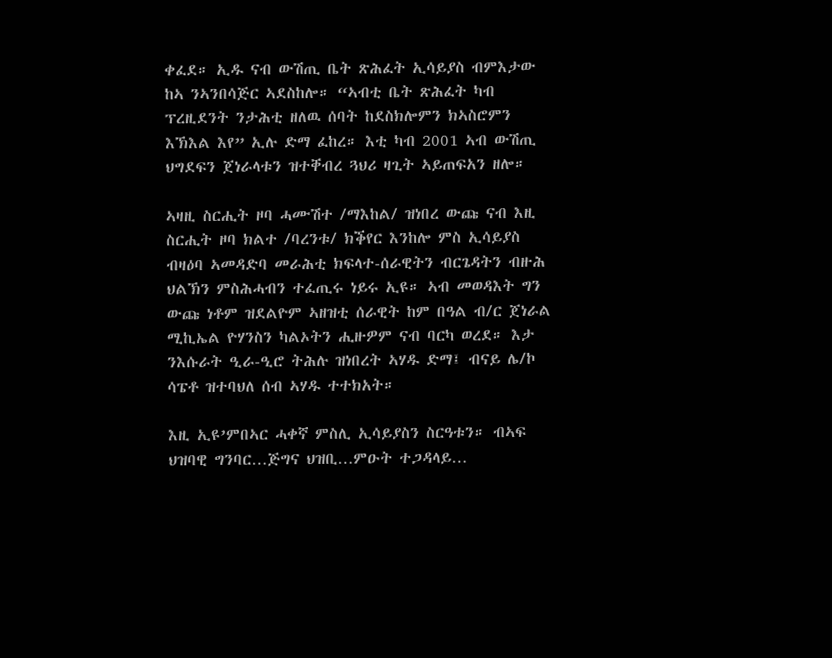ቀፈደ። ኢዱ ናብ ውሽጢ ቤት ጽሕፈት ኢሳይያስ ብምእታው ከኣ ንኣንበሳጅር ኣደስከሎ። “ኣብቲ ቤት ጽሕፈት ካብ ፕረዚደንት ንታሕቲ ዘለዉ ሰባት ከደስክሎምን ክኣስሮምን እኽእል እየ” ኢሉ ድማ ፈከረ። እቲ ካብ 2001 ኣብ ውሽጢ ህግደፍን ጀነራላቱን ዝተቐብረ ጓህሪ ዛጊት ኣይጠፍአን ዘሎ።

ኣዛዚ ስርሒት ዞባ ሓሙሽተ /ማእከል/ ዝነበረ ውጩ ናብ እዚ ስርሒት ዞባ ክልተ /ባረንቱ/ ክቕየር እንከሎ ምስ ኢሳይያስ ብዛዕባ ኣመዳድባ መራሕቲ ክፍላተ-ሰራዊትን ብርጌዳትን ብዙሕ ህልኽን ምስሕሓብን ተፈጢሩ ነይሩ ኢዩ። ኣብ መወዳእት ግን ውጩ ነቶም ዝደልዮም ኣዘዝቲ ሰራዊት ከም በዓል ብ/ር ጀነራል ሚኪኤል ዮሃንስን ካልኦትን ሒዙዎም ናብ ባርካ ወረደ። እታ ንእሱራት ዒራ-ዒሮ ትሕሉ ዝነበረት ኣሃዱ ድማ፤ ብናይ ሌ/ኮ ሳፔቶ ዝተባህለ ሰብ ኣሃዱ ተተክአት።

እዚ ኢዩ’ምበኣር ሓቀኛ ምስሊ ኢሳይያስን ስርዓቱን። ብኣፍ ህዝባዊ ግንባር…ጅግና ህዝቢ…ምዑት ተጋዳላይ…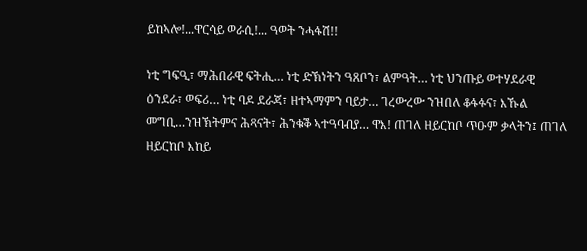ይከኣሎ!...ዋርሳይ ወራሲ!... ዓወት ንሓፋሽ!!

ነቲ ግፍዒ፣ ማሕበራዊ ፍትሒ… ነቲ ድኽነትን ዓጸቦን፣ ልምዓት… ነቲ ህንጡይ ወተሃደራዊ ዕንደራ፣ ወፍሪ… ነቲ ባዶ ደራጃ፣ ዘተኣማምን ባይታ… ገረውረው ንዝበለ ቆፋፉና፣ እኹል መግቢ…ንዝኽትምና ሕጻናት፣ ሕንቁቕ ኣተዓባብያ… ዋእ! ጠገለ ዘይርከቦ ጥዑም ቃላትን፤ ጠገለ ዘይርከቦ እከይ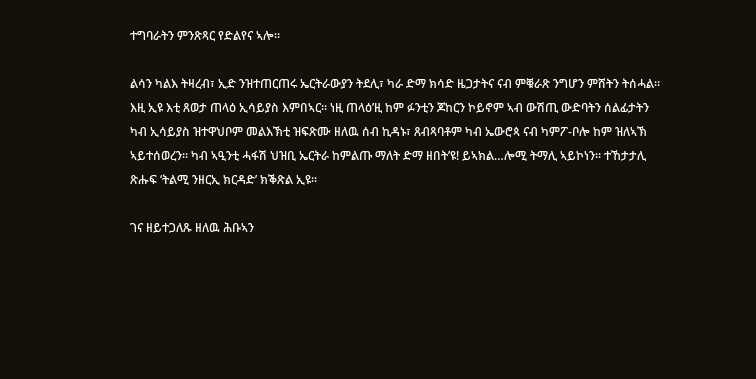ተግባራትን ምንጽጻር የድልየና ኣሎ።

ልሳን ካልእ ትዛረብ፣ ኢድ ንዝተጠርጠሩ ኤርትራውያን ትደሊ፣ ካራ ድማ ክሳድ ዜጋታትና ናብ ምቑራጽ ንግሆን ምሸትን ትሰሓል። እዚ ኢዩ እቲ ጸወታ ጠላዕ ኢሳይያስ እምበኣር። ነዚ ጠላዕ’ዚ ከም ፉንቲን ጆከርን ኮይኖም ኣብ ውሽጢ ውድባትን ሰልፊታትን ካብ ኢሳይያስ ዝተዋህቦም መልእኽቲ ዝፍጽሙ ዘለዉ ሰብ ኪዳኑ፣ ጸብጻባቶም ካብ ኤውሮጳ ናብ ካምፖ-ቦሎ ከም ዝለኣኽ ኣይተሰወረን። ካብ ኣዒንቲ ሓፋሽ ህዝቢ ኤርትራ ከምልጡ ማለት ድማ ዘበት’ዩ! ይኣክል…ሎሚ ትማሊ ኣይኮነን። ተኸታታሊ ጽሑፍ ‘ትልሚ ንዘርኢ ክርዳድ’ ክቕጽል ኢዩ።

ገና ዘይተጋለጹ ዘለዉ ሕቡኣን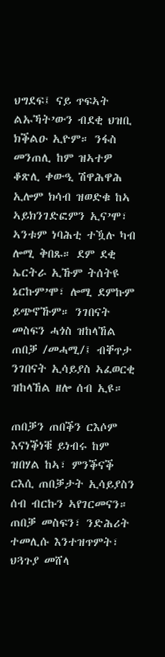ህግደፍ፤ ናይ ጥፍኣት ልኡኻት’ውን ብደቂ ህዝቢ ክቕልዑ ኢዮም። ንፋስ መንጠሊ ከም ዝኣተዎ ቆጽሊ ቀውዒ ሽዋሕዋሕ ኢሎም ክሳብ ዝወድቁ ከኣ ኣይክንገድፎምን ኢና’ሞ፣ ኣንቱም ነባሕቲ ተዃሉ ካብ ሎሚ ቅበጹ። ደም ደቂ ኤርትራ ኢኹም ትሰትዩ ኔርኩም’ሞ፣ ሎሚ ደምኩም ይጭኖኹም። ንገበናት መስፍን ሓጎስ ዝከላኸል ጠበቓ /መሓሚ/፤ ብቐጥታ ንገበናት ኢሳይያስ ኣፈወርቂ ዝከላኸል ዘሎ ሰብ ኢዩ።

ጠበቓን ጠበቕን ርእሶም እናነቕነቑ ይነብሩ ከም ዝበሃል ከኣ፣ ምንቕናቕ ርእሲ ጠበቓታት ኢሳይያስን ሰብ ብርኩን ኣየገርመናን። ጠበቓ መስፍን፣ ንድሕሪት ተመሊሱ እንተዝጥምት፣ ህጓጉያ መሸላ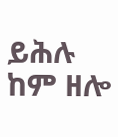ይሕሉ ከም ዘሎ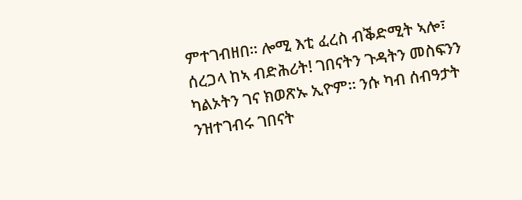ምተገብዘበ። ሎሚ እቲ ፈረስ ብቕድሚት ኣሎ፣ ሰረጋላ ከኣ ብድሕሪት! ገበናትን ጉዳትን መስፍንን ካልኦትን ገና ክወጽኡ ኢዮም። ንሱ ካብ ሰብዓታት ንዝተገብሩ ገበናት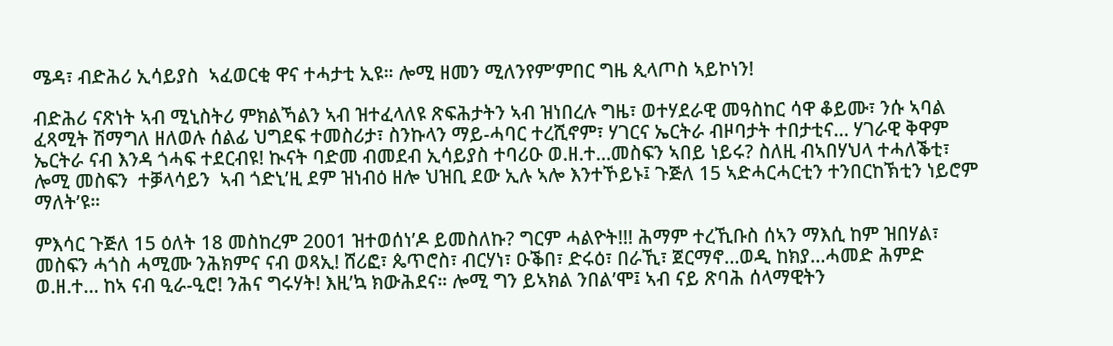ሜዳ፣ ብድሕሪ ኢሳይያስ  ኣፈወርቂ ዋና ተሓታቲ ኢዩ። ሎሚ ዘመን ሚለንየም’ምበር ግዜ ጲላጦስ ኣይኮነን!

ብድሕሪ ናጽነት ኣብ ሚኒስትሪ ምክልኻልን ኣብ ዝተፈላለዩ ጽፍሕታትን ኣብ ዝነበረሉ ግዜ፣ ወተሃደራዊ መዓስከር ሳዋ ቆይሙ፣ ንሱ ኣባል ፈጻሚት ሽማግለ ዘለወሉ ሰልፊ ህግደፍ ተመስሪታ፣ ስንኩላን ማይ-ሓባር ተረሺኖም፣ ሃገርና ኤርትራ ብዞባታት ተበታቲና… ሃገራዊ ቅዋም ኤርትራ ናብ እንዳ ጎሓፍ ተደርብዩ! ኲናት ባድመ ብመደብ ኢሳይያስ ተባሪዑ ወ.ዘ.ተ…መስፍን ኣበይ ነይሩ? ስለዚ ብኣበሃህላ ተሓለቕቲ፣ ሎሚ መስፍን  ተቓላሳይን  ኣብ ጎድኒ’ዚ ደም ዝነብዕ ዘሎ ህዝቢ ደው ኢሉ ኣሎ እንተኾይኑ፤ ጉጅለ 15 ኣድሓርሓርቲን ተንበርከኽቲን ነይሮም ማለት’ዩ።

ምእሳር ጉጅለ 15 ዕለት 18 መስከረም 2001 ዝተወሰነ’ዶ ይመስለኩ? ግርም ሓልዮት!!! ሕማም ተረኺቡስ ሰኣን ማእሲ ከም ዝበሃል፣ መስፍን ሓጎስ ሓሚሙ ንሕክምና ናብ ወጻኢ! ሸሪፎ፣ ጴጥሮስ፣ ብርሃነ፣ ዑቕበ፣ ድሩዕ፣ በራኺ፣ ጀርማኖ…ወዲ ከክያ…ሓመድ ሕምድ ወ.ዘ.ተ… ከኣ ናብ ዒራ-ዒሮ! ንሕና ግሩሃት! እዚ’ኳ ክውሕደና። ሎሚ ግን ይኣክል ንበል’ሞ፤ ኣብ ናይ ጽባሕ ሰላማዊትን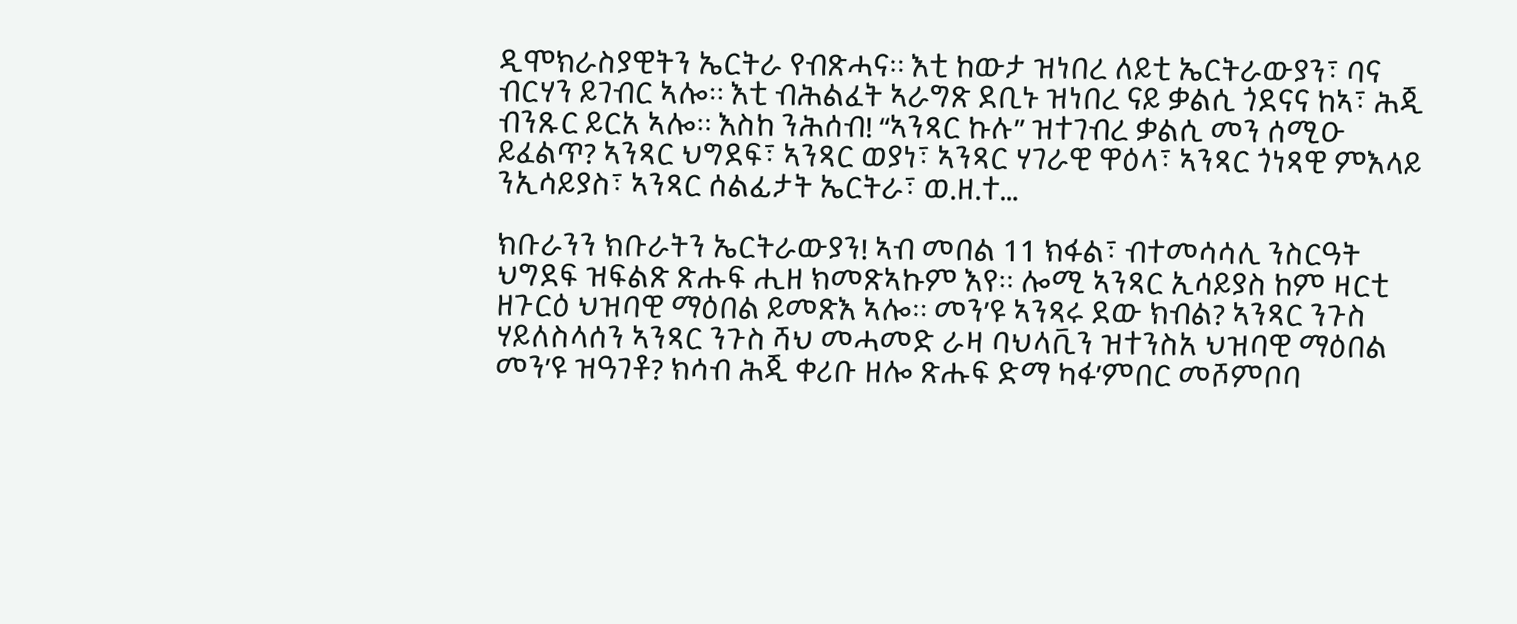ዲሞክራስያዊትን ኤርትራ የብጽሓና። እቲ ከውታ ዝነበረ ለይቲ ኤርትራውያን፣ ባና ብርሃን ይገብር ኣሎ። እቲ ብሕልፈት ኣራግጽ ደቢኑ ዝነበረ ናይ ቃልሲ ጎደናና ከኣ፣ ሕጂ ብንጹር ይርአ ኣሎ። እስከ ንሕሰብ! “ኣንጻር ኩሉ” ዝተገብረ ቃልሲ መን ሰሚዑ ይፈልጥ? ኣንጻር ህግደፍ፣ ኣንጻር ወያነ፣ ኣንጻር ሃገራዊ ዋዕላ፣ ኣንጻር ጎነጻዊ ምእላይ ንኢሳይያስ፣ ኣንጻር ሰልፊታት ኤርትራ፣ ወ.ዘ.ተ…

ክቡራንን ክቡራትን ኤርትራውያን! ኣብ መበል 11 ክፋል፣ ብተመሳሳሊ ንስርዓት ህግደፍ ዝፍልጽ ጽሑፍ ሒዘ ክመጽኣኩም እየ። ሎሚ ኣንጻር ኢሳይያስ ከም ዛርቲ ዘጉርዕ ህዝባዊ ማዕበል ይመጽእ ኣሎ። መን’ዩ ኣንጻሩ ደው ክብል? ኣንጻር ንጉስ ሃይለስላሰን ኣንጻር ንጉስ ሻህ መሓመድ ራዛ ባህላቪን ዝተንስአ ህዝባዊ ማዕበል መን’ዩ ዝዓገቶ? ክሳብ ሕጂ ቀሪቡ ዘሎ ጽሑፍ ድማ ካፋ’ምበር መሾምቦባ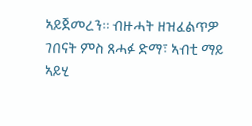ኣይጀመረን። ብዙሓት ዘዝፈልጥዎ ገበናት ምስ ጸሓፉ ድማ፣ ኣብቲ ማይ ኣይሂ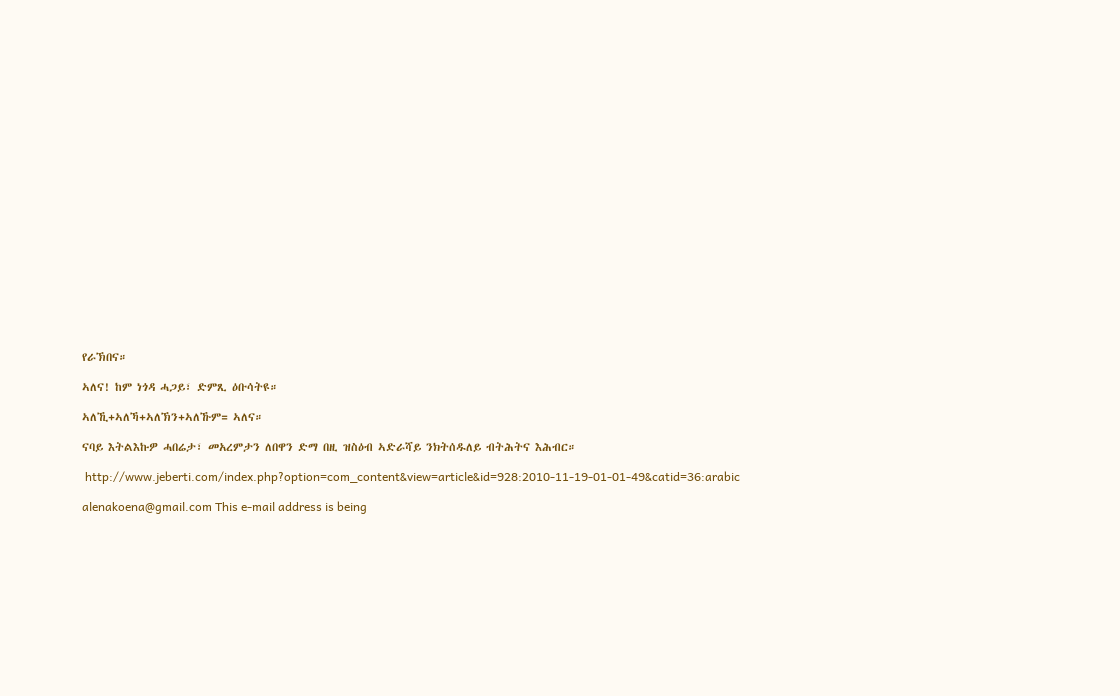የራኽበና።

ኣለና! ከም ነጎዳ ሓጋይ፣ ድምጺ ዕቡሳትዩ።

ኣለኺ+ኣለኻ+ኣለኽን+ኣለኹም= ኣለና።

ናባይ እትልእኩዎ ሓበሬታ፣ መአረምታን ለበዋን ድማ በዚ ዝስዕብ ኣድራሻይ ንክትሰዱለይ ብትሕትና እሕብር።

 http://www.jeberti.com/index.php?option=com_content&view=article&id=928:2010-11-19-01-01-49&catid=36:arabic

alenakoena@gmail.com This e-mail address is being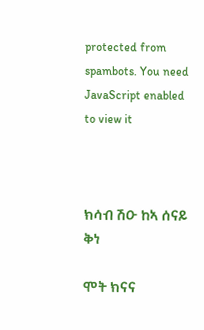protected from spambots. You need JavaScript enabled to view it



ክሳብ ሽዑ ከኣ ሰናይ ቅነ

ሞት ክናና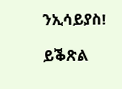ንኢሳይያስ!

ይቕጽል